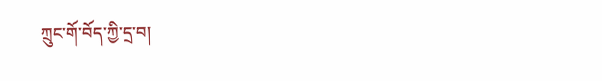ཀྲུང་གོ་བོད་ཀྱི་དྲ་བ།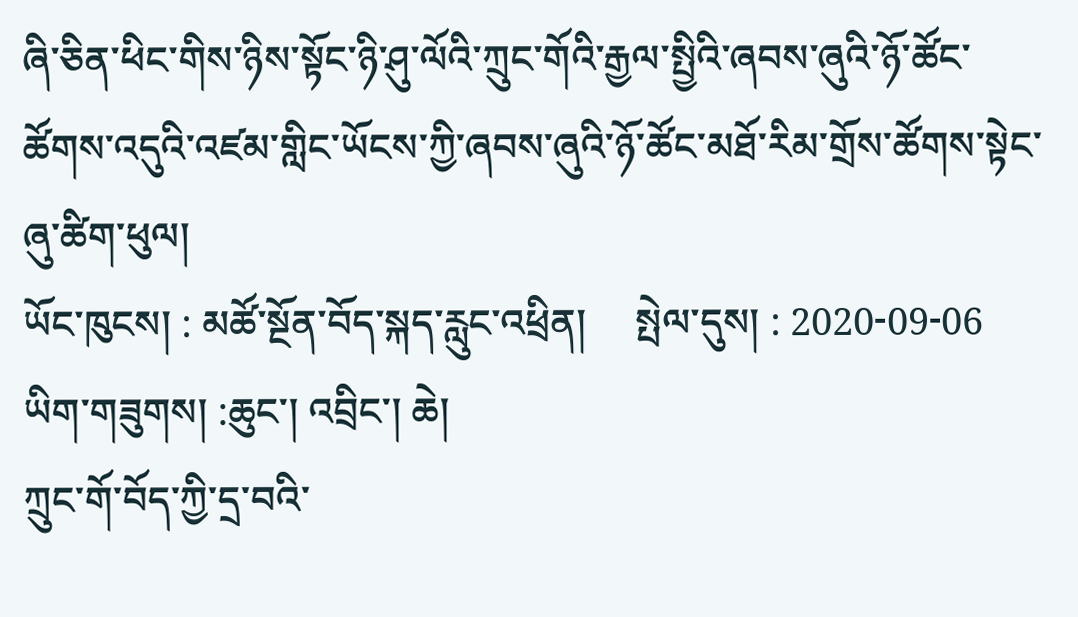ཞི་ཅིན་ཕིང་གིས་ཉིས་སྟོང་ཉི་ཤུ་ལོའི་ཀྲུང་གོའི་རྒྱལ་སྤྱིའི་ཞབས་ཞུའི་ཉོ་ཚོང་ཚོགས་འདུའི་འཛམ་གླིང་ཡོངས་ཀྱི་ཞབས་ཞུའི་ཉོ་ཚོང་མཐོ་རིམ་གྲོས་ཚོགས་སྟེང་ཞུ་ཚིག་ཕུལ།
ཡོང་ཁུངས། : མཚོ་སྔོན་བོད་སྐད་རླུང་འཕྲིན།     སྤེལ་དུས། : 2020-09-06
ཡིག་གཟུགས། :ཆུང་། འབྲིང་། ཆེ།
ཀྲུང་གོ་བོད་ཀྱི་དྲ་བའི་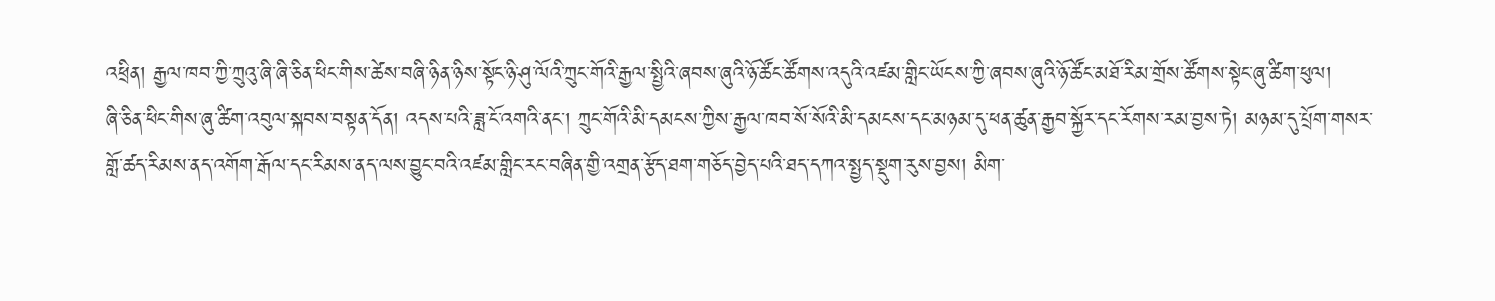འཕྲིན། རྒྱལ་ཁབ་ཀྱི་ཀྲུའུ་ཞི་ཞི་ཅིན་ཕིང་གིས་ཚེས་བཞི་ཉིན་ཉིས་སྟོང་ཉི་ཤུ་ལོའི་ཀྲུང་གོའི་རྒྱལ་སྤྱིའི་ཞབས་ཞུའི་ཉོ་ཚོང་ཚོགས་འདུའི་འཛམ་གླིང་ཡོངས་ཀྱི་ཞབས་ཞུའི་ཉོ་ཚོང་མཐོ་རིམ་གྲོས་ཚོགས་སྟེང་ཞུ་ཚིག་ཕུལ།
ཞི་ཅིན་ཕིང་གིས་ཞུ་ཚིག་འབུལ་སྐབས་བསྟན་དོན། འདས་པའི་ཟླ་ངོ་འགའི་ནང་། ཀྲུང་གོའི་མི་དམངས་ཀྱིས་རྒྱལ་ཁབ་སོ་སོའི་མི་དམངས་དང་མཉམ་དུ་ཕན་ཚུན་རྒྱབ་སྐྱོར་དང་རོགས་རམ་བྱས་ཏེ། མཉམ་དུ་པྲོག་གསར་གློ་ཚད་རིམས་ནད་འགོག་རྒོལ་དང་རིམས་ནད་ལས་བྱུང་བའི་འཛམ་གླིང་རང་བཞིན་གྱི་འགྲན་རྩོད་ཐག་གཅོད་བྱེད་པའི་ཐད་དཀའ་སྤྱད་སྡུག་རུས་བྱས། མིག་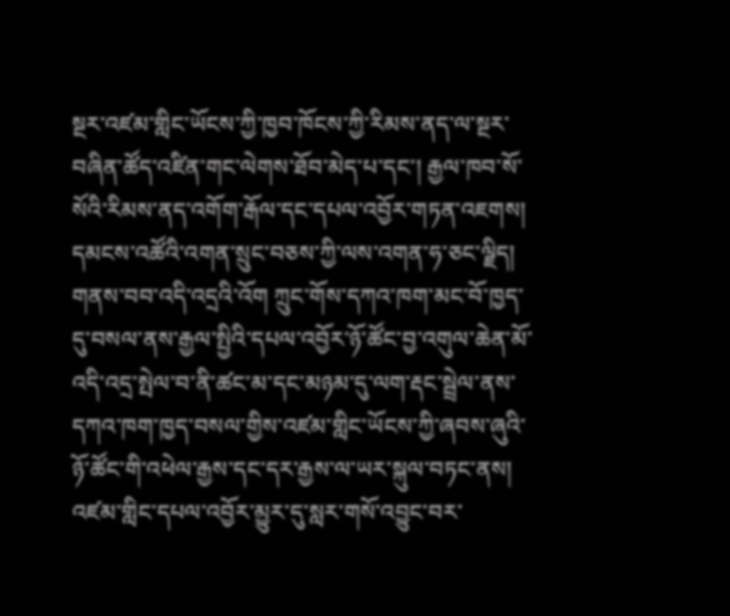སྔར་འཛམ་གླིང་ཡོངས་ཀྱི་ཁྱབ་ཁོངས་ཀྱི་རིམས་ནད་ལ་སྔར་བཞིན་ཚོད་འཛིན་གང་ལེགས་ཐོབ་མེད་པ་དང་། རྒྱལ་ཁབ་སོ་སོའི་རིམས་ནད་འགོག་རྒོལ་དང་དཔལ་འབྱོར་གཏན་འཇགས། དམངས་འཚོའི་འགན་སྲུང་བཅས་ཀྱི་ལས་འགན་ཧ་ཅང་ལྗིད། གནས་བབ་འདི་འདྲའི་འོག ཀྲུང་གོས་དཀའ་ཁག་མང་བོ་ཁྱད་དུ་བསལ་ནས་རྒྱལ་སྤྱིའི་དཔལ་འབྱོར་ཉོ་ཚོང་བྱ་འགུལ་ཆེན་མོ་འདི་འདྲ་སྤེལ་བ་ནི་ཚང་མ་དང་མཉམ་དུ་ལག་རྡང་སྦྲེལ་ནས་དཀའ་ཁག་ཁྱད་བསལ་གྱིས་འཛམ་གླིང་ཡོངས་ཀྱི་ཞབས་ཞུའི་ཉོ་ཚོང་གི་འཕེལ་རྒྱས་དང་དར་རྒྱས་ལ་ཡར་སྐུལ་བཏང་ནས། འཛམ་གླིང་དཔལ་འབྱོར་མྱུར་དུ་སླར་གསོ་འབྱུང་བར་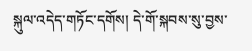སྐུལ་འདེད་གཏོང་དགོས། དེ་གོ་སྐབས་སུ་བྱས་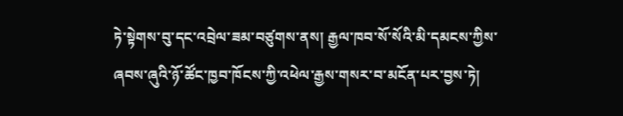ཏེ་སྟེགས་བུ་དང་འབྲེལ་ཟམ་བཙུགས་ནས། རྒྱལ་ཁབ་སོ་སོའི་མི་དམངས་ཀྱིས་ཞབས་ཞུའི་ཉོ་ཚོང་ཁྱབ་ཁོངས་ཀྱི་འཕེལ་རྒྱས་གསར་བ་མངོན་པར་བྱས་ཏེ།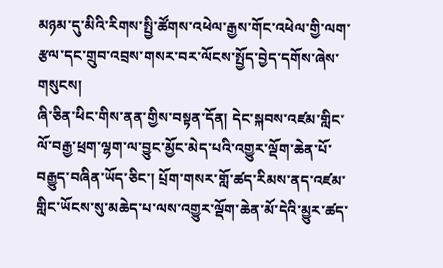མཉམ་དུ་མིའི་རིགས་སྤྱི་ཚོགས་འཕེལ་རྒྱས་གོང་འཕེལ་གྱི་ལག་རྩལ་དང་གྲུབ་འབྲས་གསར་བར་ལོངས་སྤྱོད་བྱེད་དགོས་ཞེས་གསུངས།
ཞི་ཅིན་ཕིང་གིས་ནན་གྱིས་བསྟན་དོན། དེང་སྐབས་འཛམ་གླིང་ལོ་བརྒྱ་ཕྲག་ལྷག་ལ་བྱུང་མྱོང་མེད་པའི་འགྱུར་ལྡོག་ཆེན་པོ་བརྒྱུད་བཞིན་ཡོད་ཅིང་། པྲོག་གསར་གློ་ཚད་རིམས་ནད་འཛམ་གླིང་ཡོངས་སུ་མཆེད་པ་ལས་འགྱུར་ལྡོག་ཆེན་མོ་དེའི་མྱུར་ཚད་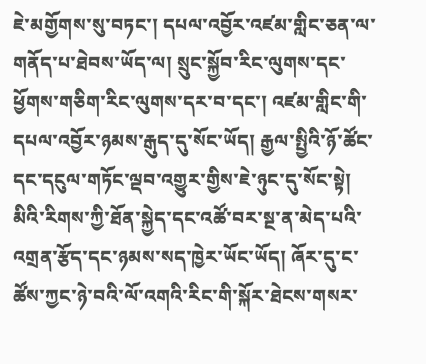ཇེ་མགྱོགས་སུ་བཏང་། དཔལ་འབྱོར་འཛམ་གླིང་ཅན་ལ་གནོད་པ་ཐེབས་ཡོད་ལ། སྲུང་སྐྱོབ་རིང་ལུགས་དང་ཕྱོགས་གཅིག་རིང་ལུགས་དར་བ་དང་། འཛམ་གླིང་གི་དཔལ་འབྱོར་ཉམས་རྒུད་དུ་སོང་ཡོད། རྒྱལ་སྤྱིའི་ཉོ་ཚོང་དང་དངུལ་གཏོང་ལྡབ་འགྱུར་གྱིས་ཇེ་ཉུང་དུ་སོང་སྟེ། མིའི་རིགས་ཀྱི་ཐོན་སྐྱེད་དང་འཚོ་བར་སྔ་ན་མེད་པའི་འགྲན་རྩོད་དང་ཉམས་སད་ཁྱེར་ཡོང་ཡོད། ཞོར་དུ་ང་ཚོས་ཀྱང་ཉེ་བའི་ལོ་འགའི་རིང་གི་སྐོར་ཐེངས་གསར་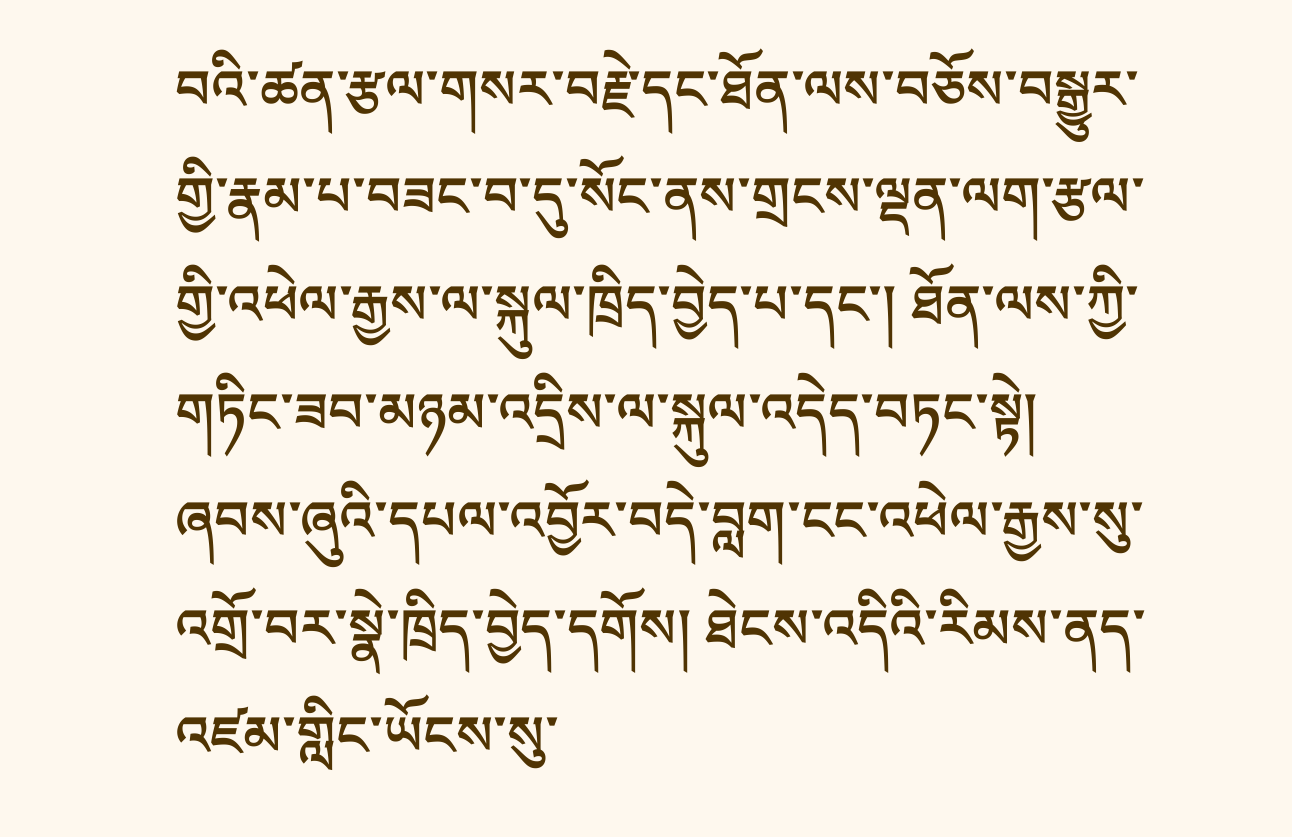བའི་ཚན་རྩལ་གསར་བརྗེ་དང་ཐོན་ལས་བཅོས་བསྒྱུར་གྱི་རྣམ་པ་བཟང་བ་དུ་སོང་ནས་གྲངས་ལྡན་ལག་རྩལ་གྱི་འཕེལ་རྒྱས་ལ་སྐུལ་ཁྲིད་བྱེད་པ་དང་། ཐོན་ལས་ཀྱི་གཏིང་ཟབ་མཉམ་འདྲིས་ལ་སྐུལ་འདེད་བཏང་སྟེ། ཞབས་ཞུའི་དཔལ་འབྱོར་བདེ་བླག་ངང་འཕེལ་རྒྱས་སུ་འགྲོ་བར་སྣེ་ཁྲིད་བྱེད་དགོས། ཐེངས་འདིའི་རིམས་ནད་འཛམ་གླིང་ཡོངས་སུ་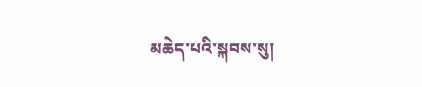མཆེད་པའི་སྐབས་སུ།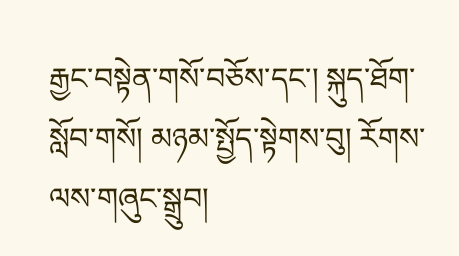རྒྱང་བསྟེན་གསོ་བཅོས་དང་། སྐུད་ཐོག་སློབ་གསོ། མཉམ་སྤྱོད་སྟེགས་བུ། རོགས་ལས་གཞུང་སྒྲུབ།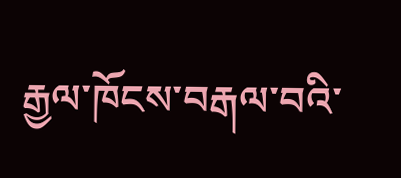རྒྱལ་ཁོངས་བརྒལ་བའི་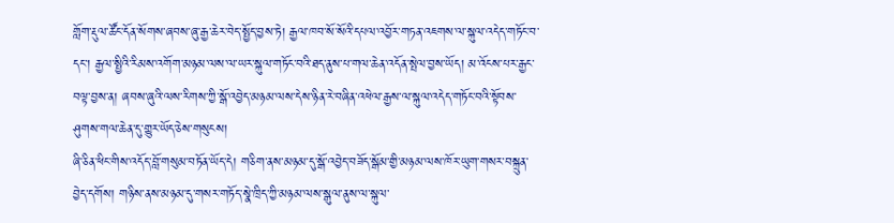གློག་རྡུལ་ཚོང་དོན་སོགས་ཞབས་ཞུ་རྒྱ་ཆེར་བེད་སྤྱོད་བྱས་ཏེ། རྒྱལ་ཁབ་སོ་སོའི་དཔལ་འབྱོར་གཏན་འཇགས་ལ་སྐུལ་འདེད་གཏོང་བ་དང་། རྒྱལ་སྤྱིའི་རིམས་འགོག་མཉམ་ལས་ལ་ཡར་སྐུལ་གཏོང་བའི་ཐད་ནུས་པ་གལ་ཆེན་འདོན་སྤེལ་བྱས་ཡོད། མ་འོངས་པར་རྒྱང་བལྟ་བྱས་ན། ཞབས་ཞུའི་ལས་རིགས་ཀྱི་སྒོ་འབྱེད་མཉམ་ལས་དེས་ཉིན་རེ་བཞིན་འཕེལ་རྒྱས་ལ་སྐུལ་འདེད་གཏོང་བའི་སྟོབས་ཤུགས་གལ་ཆེན་དུ་གྱུར་ཡོད་ཅེས་གསུངས།
ཞི་ཅིན་ཕིང་གིས་འདོད་བློ་གསུམ་བཏོན་ཡོད་དེ། གཅིག་ནས་མཉམ་དུ་སྒོ་འབྱེད་བཟོད་སྒོམ་གྱི་མཉམ་ལས་ཁོར་ཡུག་གསར་བསྐྲུན་བྱེད་དགོས། གཉིས་ནས་མཉམ་དུ་གསར་གཏོད་སྣེ་ཁྲིད་ཀྱི་མཉམ་ལས་སྒུལ་ནུས་ལ་སྐུལ་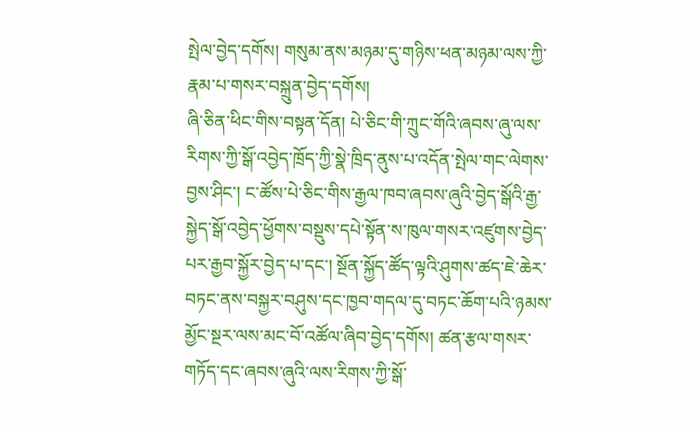སྤེལ་བྱེད་དགོས། གསུམ་ནས་མཉམ་དུ་གཉིས་ཕན་མཉམ་ལས་ཀྱི་རྣམ་པ་གསར་བསྐྲུན་བྱེད་དགོས།
ཞི་ཅིན་ཕིང་གིས་བསྟན་དོན། པེ་ཅིང་གི་ཀྲུང་གོའི་ཞབས་ཞུ་ལས་རིགས་ཀྱི་སྒོ་འབྱེད་ཁྲོད་ཀྱི་སྣེ་ཁྲིད་ནུས་པ་འདོན་སྤེལ་གང་ལེགས་བྱས་ཤིང་། ང་ཚོས་པེ་ཅིང་གིས་རྒྱལ་ཁབ་ཞབས་ཞུའི་བྱེད་སྒོའི་རྒྱ་སྐྱེད་སྒོ་འབྱེད་ཕྱོགས་བསྡུས་དཔེ་སྟོན་ས་ཁུལ་གསར་འཛུགས་བྱེད་པར་རྒྱབ་སྐྱོར་བྱེད་པ་དང་། སྔོན་སྐྱོད་ཚོད་ལྟའི་ཤུགས་ཚད་ཇེ་ཆེར་བཏང་ནས་བསྐྱར་བཤུས་དང་ཁྱབ་གདལ་དུ་བཏང་ཆོག་པའི་ཉམས་མྱོང་སྔར་ལས་མང་བོ་འཚོལ་ཞིབ་བྱེད་དགོས། ཚན་རྩལ་གསར་གཏོད་དང་ཞབས་ཞུའི་ལས་རིགས་ཀྱི་སྒོ་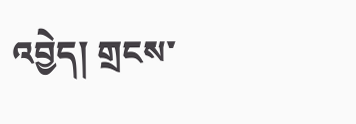འབྱེད། གྲངས་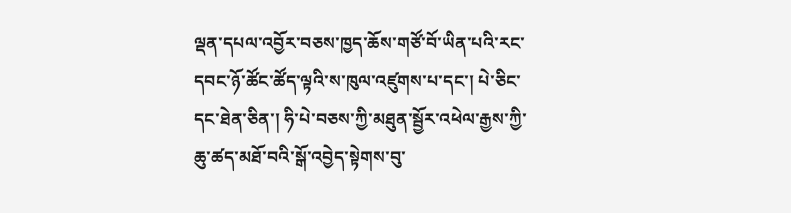ལྡན་དཔལ་འབྱོར་བཅས་ཁྱད་ཆོས་གཙོ་བོ་ཡིན་པའི་རང་དབང་ཉོ་ཚོང་ཚོད་ལྟའི་ས་ཁུལ་འཛུགས་པ་དང་། པེ་ཅིང་དང་ཐེན་ཅིན་། ཧི་པེ་བཅས་ཀྱི་མཐུན་སྦྱོར་འཕེལ་རྒྱས་ཀྱི་ཆུ་ཚད་མཐོ་བའི་སྒོ་འབྱེད་སྟེགས་བུ་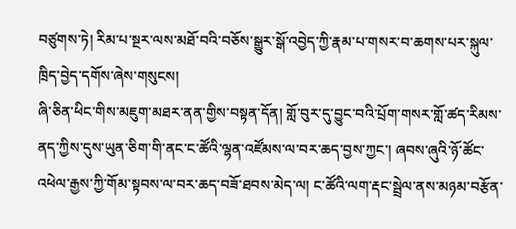བཙུགས་ཏེ། རིམ་པ་སྔར་ལས་མཐོ་བའི་བཅོས་སྒྱུར་སྒོ་འབྱེད་ཀྱི་རྣམ་པ་གསར་བ་ཆགས་པར་སྐུལ་ཁྲིད་བྱེད་དགོས་ཞེས་གསུངས།
ཞི་ཅིན་ཕིང་གིས་མཇུག་མཐར་ནན་གྱིས་བསྟན་དོན། གློ་བུར་དུ་བྱུང་བའི་པྲོག་གསར་གློ་ཚད་རིམས་ནད་ཀྱིས་དུས་ཡུན་ཅིག་གི་ནང་ང་ཚོའི་ལྷན་འཛོམས་ལ་བར་ཆད་བྱས་ཀྱང་། ཞབས་ཞུའི་ཉོ་ཚོང་འཕེལ་རྒྱས་ཀྱི་གོམ་སྟབས་ལ་བར་ཆད་བཟོ་ཐབས་མེད་ལ། ང་ཚོའི་ལག་རྡང་སྦྲེལ་ནས་མཉམ་བརྩོན་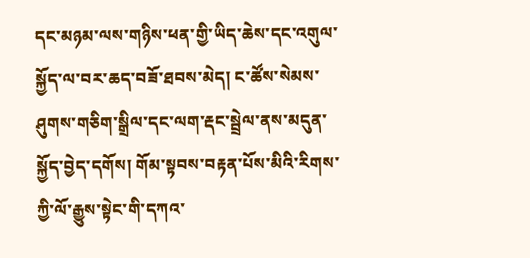དང་མཉམ་ལས་གཉིས་ཕན་གྱི་ཡིད་ཆེས་དང་འགུལ་སྐྱོད་ལ་བར་ཆད་བཟོ་ཐབས་མེད། ང་ཚོས་སེམས་ཤུགས་གཅིག་སྒྲིལ་དང་ལག་རྡང་སྦྲེལ་ནས་མདུན་སྐྱོད་བྱེད་དགོས། གོམ་སྟབས་བརྟན་པོས་མིའི་རིགས་ཀྱི་ལོ་རྒྱུས་སྟེང་གི་དཀའ་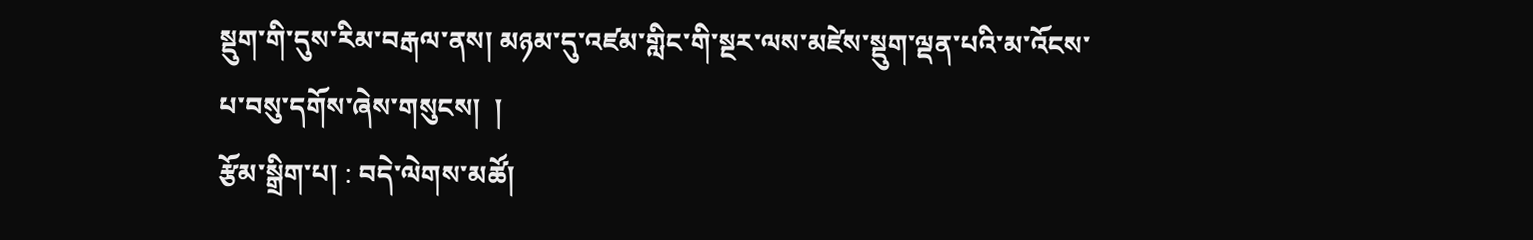སྡུག་གི་དུས་རིམ་བརྒལ་ནས། མཉམ་དུ་འཛམ་གླིང་གི་སྔར་ལས་མཛེས་སྡུག་ལྡན་པའི་མ་འོངས་པ་བསུ་དགོས་ཞེས་གསུངས།  །
རྩོམ་སྒྲིག་པ། : བདེ་ལེགས་མཚོ།